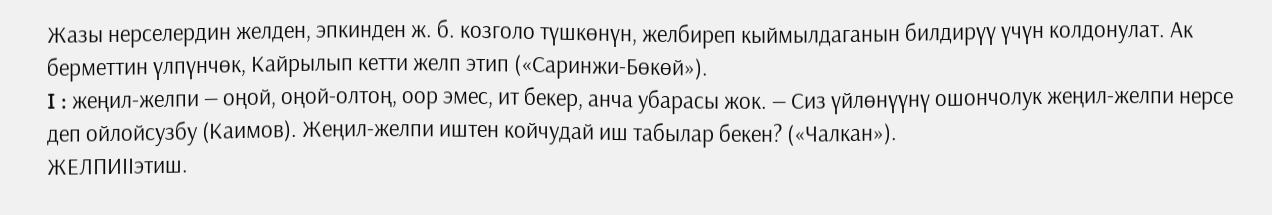Жазы нерселердин желден, эпкинден ж. б. козголо түшкөнүн, желбиреп кыймылдаганын билдирүү үчүн колдонулат. Ак берметтин үлпүнчөк, Кайрылып кетти желп этип («Саринжи-Бөкөй»).
I : жеңил-желпи — оңой, оңой-олтоң, оор эмес, ит бекер, анча убарасы жок. — Сиз үйлөнүүнү ошончолук жеңил-желпи нерсе деп ойлойсузбу (Каимов). Жеңил-желпи иштен койчудай иш табылар бекен? («Чалкан»).
ЖЕЛПИIIэтиш.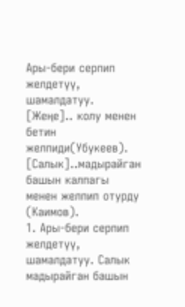Ары-бери серпип желдетүү, шамалдатуу. [Жеңе].. колу менен бетин желпиди(Убукеев). [Салык]..мадырайган башын калпагы менен желпип отурду (Каимов).
1. Ары-бери серпип желдетүү, шамалдатуу. Салык мадырайган башын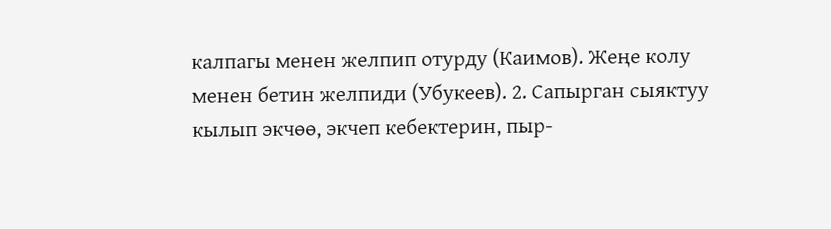калпагы менен желпип отурду (Каимов). Жеңе колу менен бетин желпиди (Убукеев). 2. Сапырган сыяктуу кылып экчөө, экчеп кебектерин, пыр-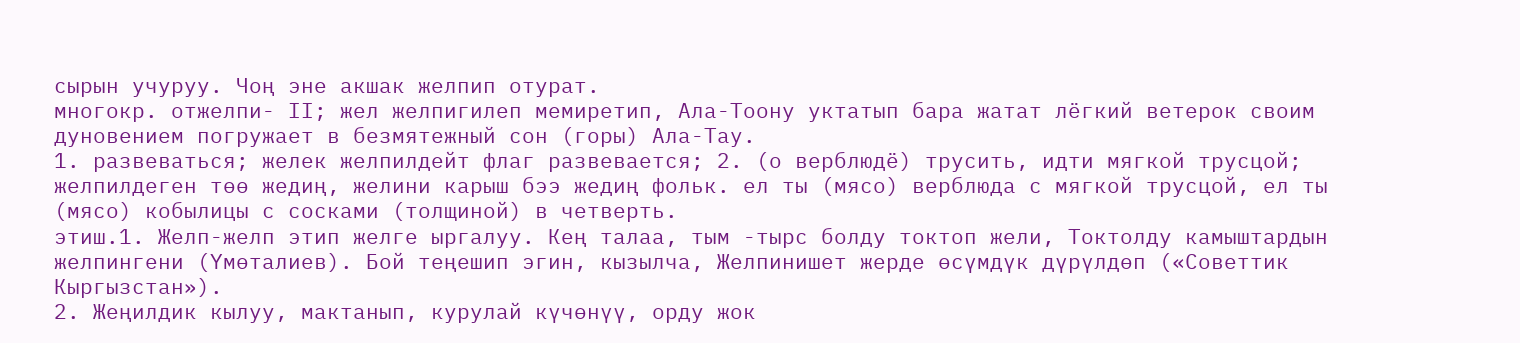сырын учуруу. Чоң эне акшак желпип отурат.
многокр. отжелпи- II; жел желпигилеп мемиретип, Ала-Тоону уктатып бара жатат лёгкий ветерок своим дуновением погружает в безмятежный сон (горы) Ала-Тау.
1. развеваться; желек желпилдейт флаг развевается; 2. (о верблюдё) трусить, идти мягкой трусцой; желпилдеген төө жедиң, желини карыш бээ жедиң фольк. ел ты (мясо) верблюда с мягкой трусцой, ел ты (мясо) кобылицы с сосками (толщиной) в четверть.
этиш.1. Желп-желп этип желге ыргалуу. Кең талаа, тым -тырс болду токтоп жели, Токтолду камыштардын желпингени (Үмөталиев). Бой теңешип эгин, кызылча, Желпинишет жерде өсүмдүк дүрүлдөп («Советтик Кыргызстан»).
2. Жеңилдик кылуу, мактанып, курулай күчөнүү, орду жок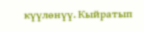күүлөнүү. Кыйратып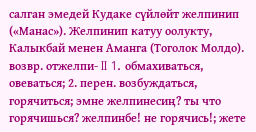салган эмедей Кудаке сүйлөйт желпинип («Манас»). Желпинип катуу оолукту, Калыкбай менен Аманга (Тоголок Молдо).
возвр. отжелпи- II 1. обмахиваться, овеваться; 2. перен. возбуждаться, горячиться; эмне желпинесиң? ты что горячишься? желпинбе! не горячись!; жете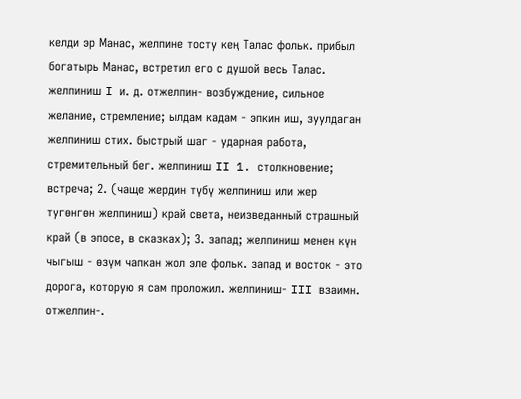келди эр Манас, желпине тосту кең Талас фольк. прибыл богатырь Манас, встретил его с душой весь Талас.
желпиниш I и. д. отжелпин- возбуждение, сильное желание, стремление; ылдам кадам - эпкин иш, зуулдаган желпиниш стих. быстрый шаг - ударная работа, стремительный бег. желпиниш II 1. столкновение; встреча; 2. (чаще жердин түбү желпиниш или жер тугөнгөн желпиниш) край света, неизведанный страшный край (в эпосе, в сказках); 3. запад; желпиниш менен күн чыгыш - өзүм чапкан жол эле фольк. запад и восток - это дорога, которую я сам проложил. желпиниш- III взаимн. отжелпин-.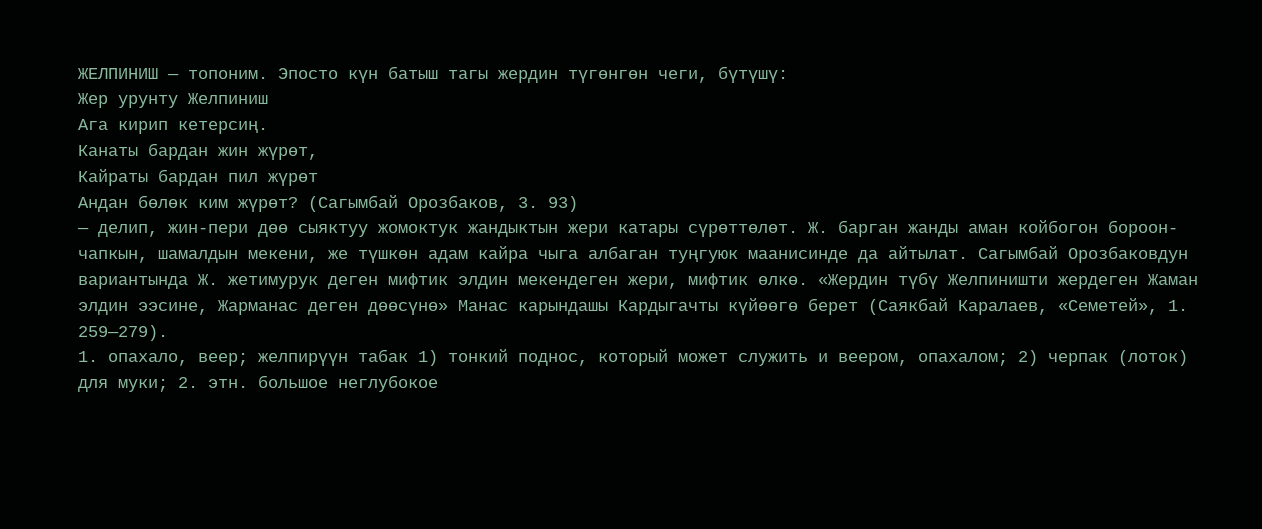ЖЕЛПИНИШ — топоним. Эпосто күн батыш тагы жердин түгөнгөн чеги, бүтүшү:
Жер урунту Желпиниш
Ага кирип кетерсиң.
Канаты бардан жин жүрөт,
Кайраты бардан пил жүрөт
Андан бөлөк ким жүрөт? (Сагымбай Орозбаков, 3. 93)
— делип, жин-пери дөө сыяктуу жомоктук жандыктын жери катары сүрөттөлөт. Ж. барган жанды аман койбогон бороон-чапкын, шамалдын мекени, же түшкөн адам кайра чыга албаган туңгуюк маанисинде да айтылат. Сагымбай Орозбаковдун вариантында Ж. жетимурук деген мифтик элдин мекендеген жери, мифтик өлкө. «Жердин түбү Желпиништи жердеген Жаман элдин ээсине, Жарманас деген дөөсүнө» Манас карындашы Кардыгачты күйөөгө берет (Саякбай Каралаев, «Семетей», 1. 259—279).
1. опахало, веер; желпирүүн табак 1) тонкий поднос, который может служить и веером, опахалом; 2) черпак (лоток) для муки; 2. этн. большое неглубокое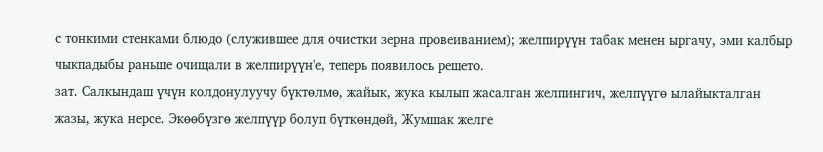с тонкими стенками блюдо (служившее для очистки зерна провеиванием); желпирүүн табак менен ыргачу, эми калбыр чыкпадыбы раньше очищали в желпирүүн'е, теперь появилось решето.
зат. Салкындаш үчүн колдонулуучу бүктөлмө, жайык, жука кылып жасалган желпингич, желпүүгө ылайыкталган жазы, жука нерсе. Экөөбүзгө желпүүр болуп бүткөндөй, Жумшак желге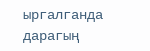ыргалганда дарагың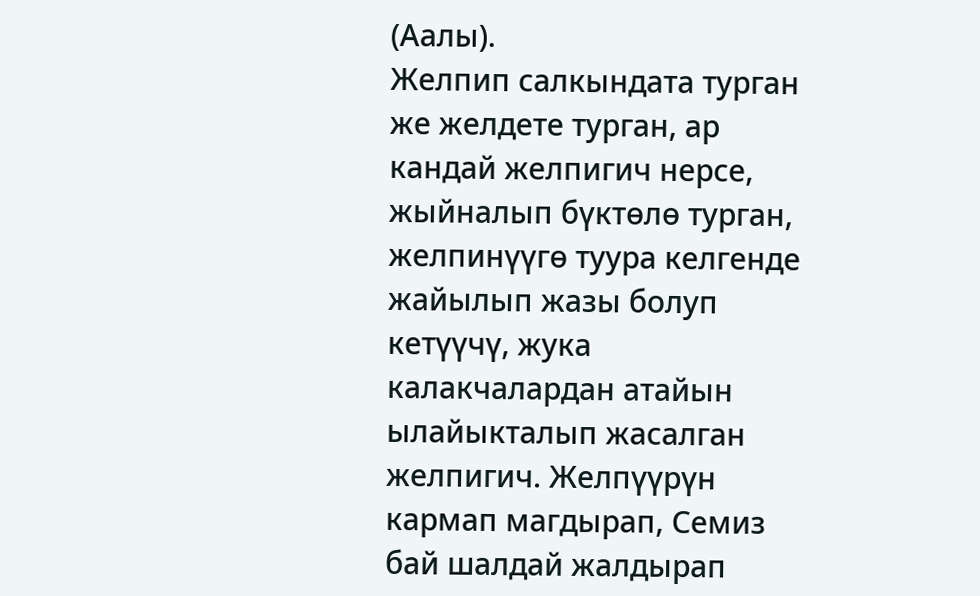(Аалы).
Желпип салкындата турган же желдете турган, ар кандай желпигич нерсе, жыйналып бүктөлө турган, желпинүүгө туура келгенде жайылып жазы болуп кетүүчү, жука калакчалардан атайын ылайыкталып жасалган желпигич. Желпүүрүн кармап магдырап, Семиз бай шалдай жалдырап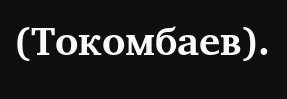(Токомбаев).